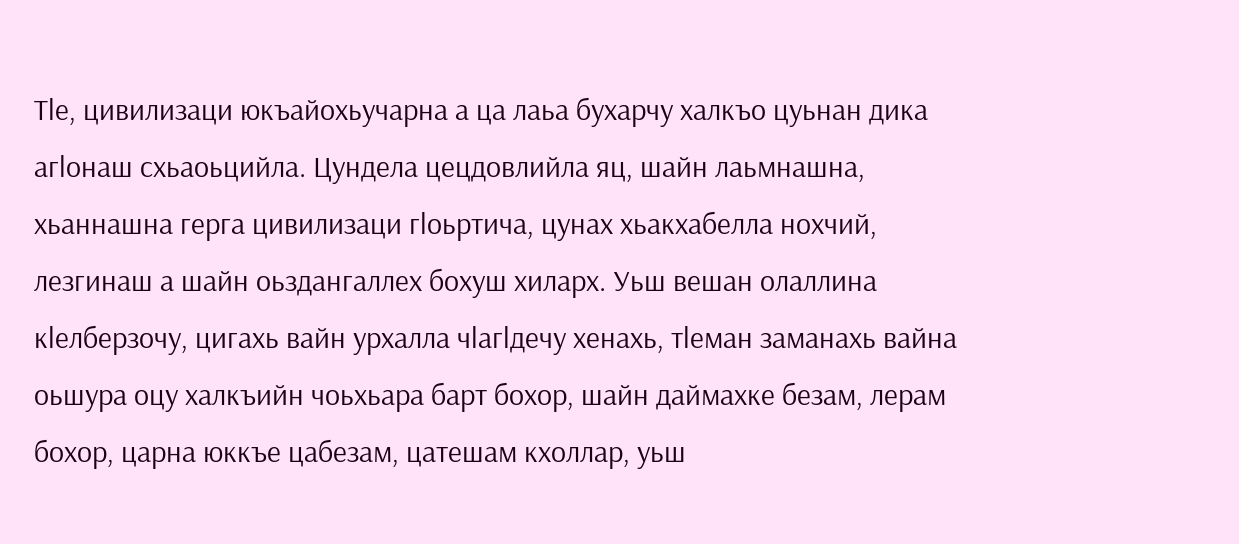Тӏе, цивилизаци юкъайохьучарна а ца лаьа бухарчу халкъо цуьнан дика агӏонаш схьаоьцийла. Цундела цецдовлийла яц, шайн лаьмнашна, хьаннашна герга цивилизаци гӏоьртича, цунах хьакхабелла нохчий, лезгинаш а шайн оьздангаллех бохуш хиларх. Уьш вешан олаллина кӏелберзочу, цигахь вайн урхалла чӏагӏдечу хенахь, тӏеман заманахь вайна оьшура оцу халкъийн чоьхьара барт бохор, шайн даймахке безам, лерам бохор, царна юккъе цабезам, цатешам кхоллар, уьш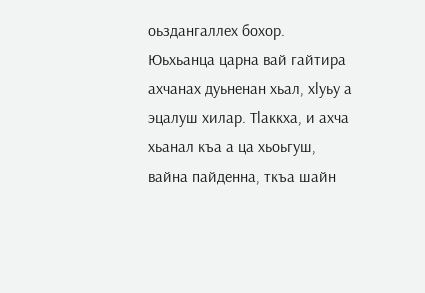оьздангаллех бохор. Юьхьанца царна вай гайтира ахчанах дуьненан хьал, хӏуьу а эцалуш хилар. Тӏаккха, и ахча хьанал къа а ца хьоьгуш, вайна пайденна, ткъа шайн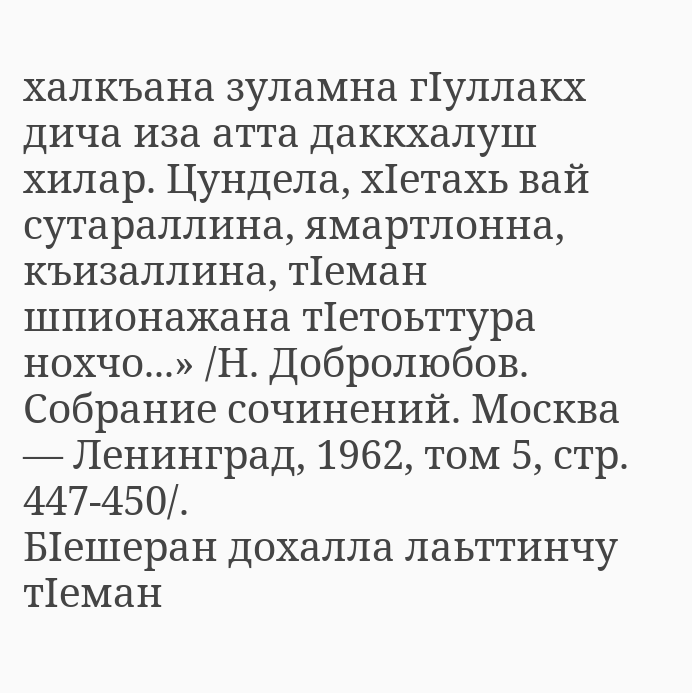халкъана зуламна гӏуллакх дича иза атта даккхалуш хилар. Цундела, хӏетахь вай сутараллина, ямартлонна, къизаллина, тӏеман шпионажана тӏетоьттура нохчо...» /Н. Добролюбов. Собрание сочинений. Москва — Ленинград, 1962, том 5, стр. 447-450/.
Бӏешеран дохалла лаьттинчу тӏеман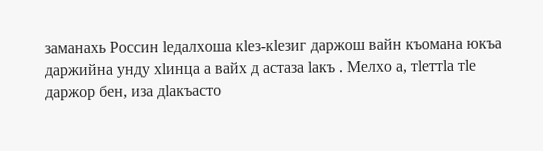заманахь Россин ӏедалхоша кӏез-кӏезиг даржош вайн къомана юкъа даржийна унду хӏинца а вайх д астаза ӏакъ . Мелхо а, тӏеттӏа тӏе даржор бен, иза дӏакъасто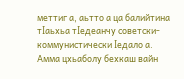меттиг а, аьтто а ца балийтина тӏаьхьа тӏедеанчу советски-коммунистически ӏедало а.
Амма цхьаболу бехкаш вайн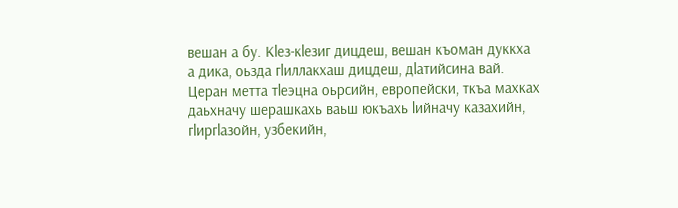вешан а бу. Кӏез-кӏезиг дицдеш, вешан къоман дуккха а дика, оьзда гӏиллакхаш дицдеш, дӏатийсина вай. Церан метта тӏеэцна оьрсийн, европейски, ткъа махках даьхначу шерашкахь ваьш юкъахь ӏийначу казахийн, гӏиргӏазойн, узбекийн,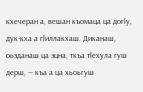кхечеран а, вешан къомаца ца догӏу, дук-кха а гӏиллакхаш. Диканаш, оьзданаш ца эцна, ткъа тӏехула гуш дерш, — къа а ца хьоьгуш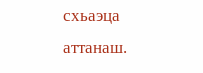схьаэца аттанаш.